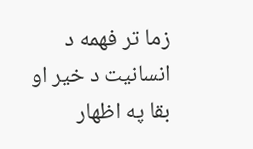زما تر فهمه د انسانيت د خير او بقا په اظهار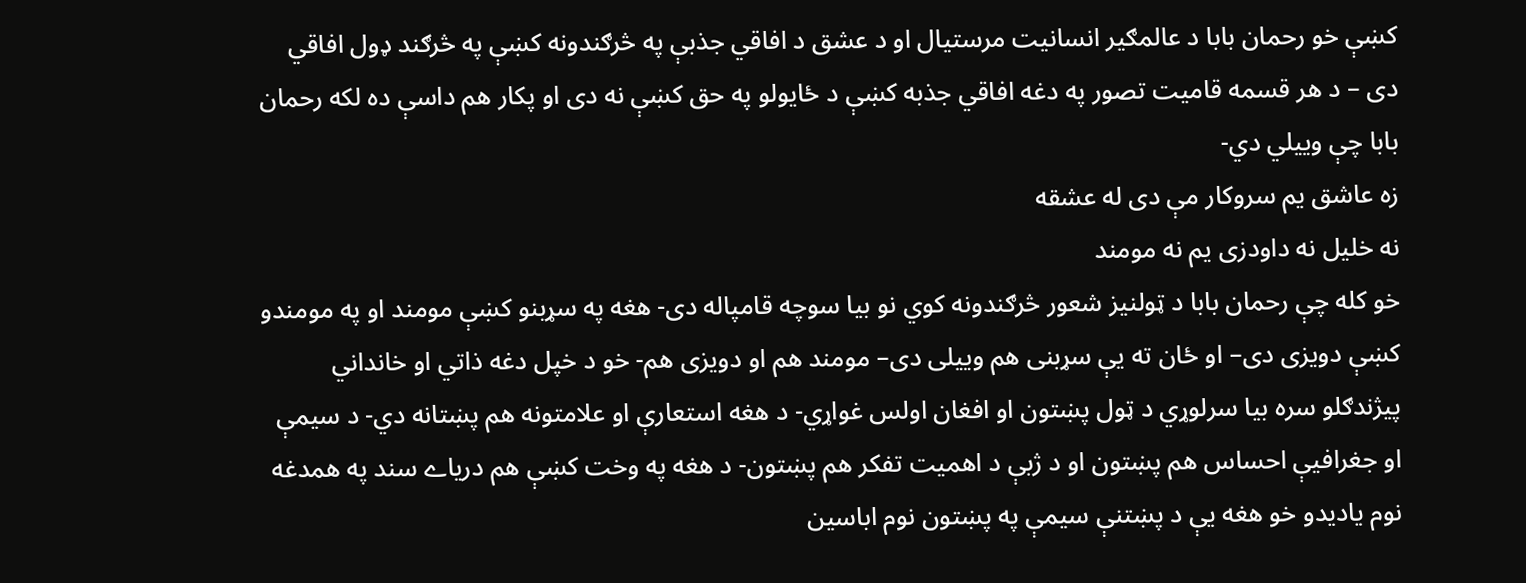کښې خو رحمان بابا د عالمګير انسانيت مرستيال او د عشق د افاقي جذبې په څرګندونه کښې په څرګند ډول افاقي دی – د هر قسمه قاميت تصور په دغه افاقي جذبه کښې د ځايولو په حق کښې نه دی او پکار هم داسې ده لکه رحمان بابا چې وييلي دي-
زه عاشق يم سروکار مې دی له عشقه
نه خليل نه داودزی يم نه مومند
خو کله چې رحمان بابا د ټولنيز شعور څرګندونه کوي نو بيا سوچه قامپاله دی- هغه په سړبنو کښې مومند او په مومندو کښې دويزی دی– او ځان ته يې سړبنی هم وييلی دی– مومند هم او دويزی هم- خو د خپل دغه ذاتي او خانداني پيژندګلو سره بيا سرلوړي د ټول پښتون او افغان اولس غواړي- د هغه استعارې او علامتونه هم پښتانه دي- د سيمې او جغرافيې احساس هم پښتون او د ژبې د اهميت تفکر هم پښتون- د هغه په وخت کښې هم درياے سند په همدغه نوم ياديدو خو هغه يې د پښتنې سيمې په پښتون نوم اباسين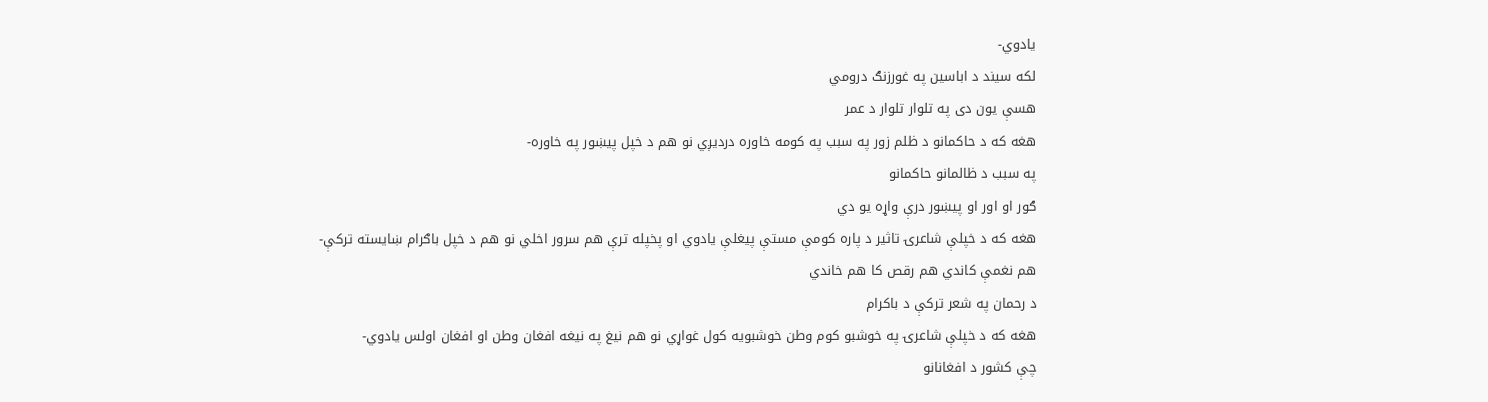يادوي-
لکه سيند د اباسين په غورزنګ درومي
هسې يون دی په تلوار تلوار د عمر
هغه که د حاکمانو د ظلم زور په سبب په کومه خاوره درديږي نو هم د خپل پيښور په خاوره-
په سبب د ظالمانو حاکمانو
ګور او اور او پيښور درې واړه يو دي
هغه که د خپلې شاعرۍ تاثير د پاره کومې مستې پيغلې يادوي او پخپله ترې هم سرور اخلي نو هم د خپل باګرام ښايسته ترکې-
هم نغمې کاندي هم رقص کا هم خاندي
د رحمان په شعر ترکې د باکرام
هغه که د خپلې شاعرۍ په خوشبو کوم وطن خوشبويه کول غواړي نو هم نيغ په نيغه افغان وطن او افغان اولس يادوي-
چې کشور د افغانانو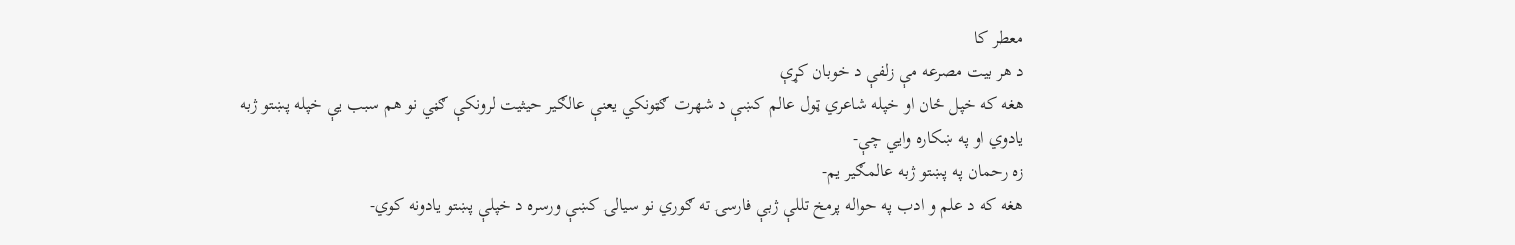معطر کا
د هر بيت مصرعه مې زلفې د خوبان کړې
هغه که خپل ځان او خپله شاعري ټول عالم کښې د شهرت ګټونکي يعنې عالګير حيثيت لرونکې ګڼي نو هم سبب يې خپله پښتو ژبه يادوي او په ښکاره وايي چې-
زه رحمان په پښتو ژبه عالمګير يم-
هغه که د علم و ادب په حواله پرمخ تللې ژبې فارسۍ ته ګوري نو سيالۍ کښې ورسره د خپلې پښتو يادونه کوي-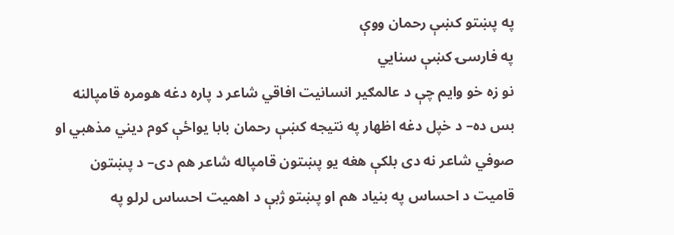په پښتو کښې رحمان ووې
په فارسۍ کښې سنايي
نو زه خو وايم چې د عالمګير انسانيت افاقي شاعر د پاره دغه هومره قامپالنه بس ده– د خپل دغه اظهار په نتيجه کښې رحمان بابا يواځې کوم ديني مذهبي او صوفي شاعر نه دی بلکې هغه يو پښتون قامپاله شاعر هم دی– د پښتون قاميت د احساس په بنياد هم او پښتو ژبې د اهميت احساس لرلو په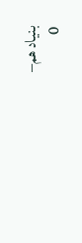بنياد هم–
0